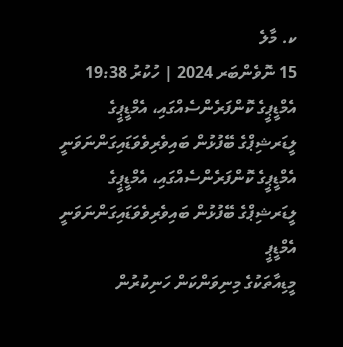ކ. މާލެ
15 ނޮވެންބަރ 2024 | ހުކުރު 19:38
އެމްޑީޕީގެ ކޮންފަރެންސެއްގައި، އެމްޑީޕީގެ ލީޑަރޝިޕްގެ ބޭފުޅުން ބައިވެރިވެވަޑައިގަންނަވަނީ
އެމްޑީޕީގެ ކޮންފަރެންސެއްގައި، އެމްޑީޕީގެ ލީޑަރޝިޕްގެ ބޭފުޅުން ބައިވެރިވެވަޑައިގަންނަވަނީ
އެމްޑީޕީ
މީޑިއާތަކުގެ މިނިވަންކަން ހަނިކުރުން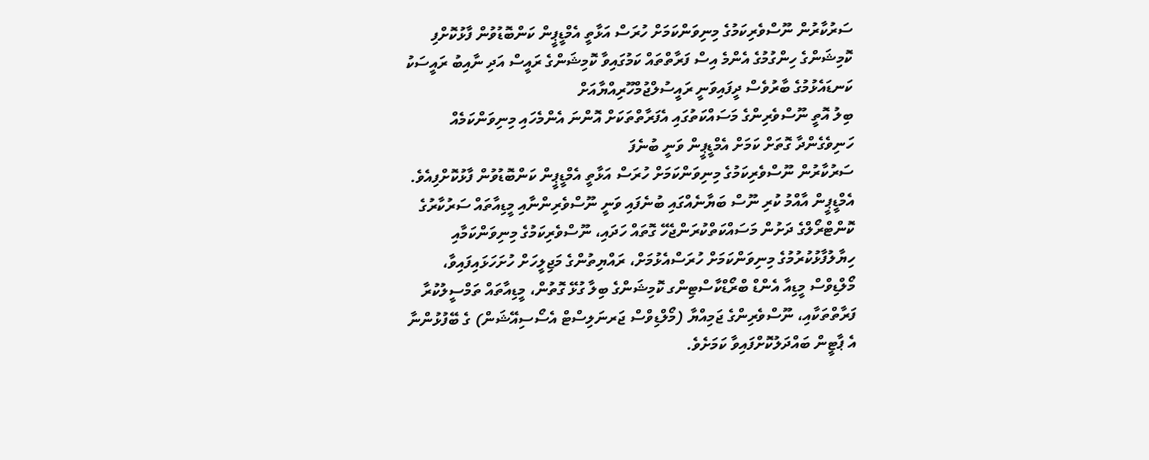ސަރުކާރުން ނޫސްވެރިކަމުގެ މިނިވަންކަމަށް ހުރަސް އަޅާތީ އެމްޑީޕީން ކަންބޮޑުވުން ފާޅުކޮށްފި
ކޮމިޝަންގެ ހިންގުމުގެ އެންމެ އިސް ފަރާތްތައް ކަމުގައިވާ ކޮމިޝަންގެ ރައީސް އަދި ނާއިބު ރައީސަކު ކަނޑައެޅުމުގެ ބާރުވެސް ދީފައިވަނީ ރައީސުލްޖުމްހޫރިއްޔާއަށް
ބިލު އޮތީ ނޫސްވެރިންގެ މަސައްކަތުގައި އެފަރާތްތަކަށް އޮންނަ އެންމެހައި މިނިވަންކަމެއް ހަނިވެގެންދާ ގޮތަށް ކަމަށް އެމްޑީޕީން ވަނީ ބުނެފަ
ސަރުކާރުން ނޫސްވެރިކަމުގެ މިނިވަންކަމަށް ހުރަސް އަޅާތީ އެމްޑީޕީން ކަންބޮޑުވުން ފާޅުކޮށްފިއެވެ.
އެމްޑީޕީން އާއްމު ކުރި ނޫސް ބަޔާނެއްގައި ބުނެފައި ވަނީ ނޫސްވެރިންނާއި މީޑިއާތައް ސަރުކާރުގެ ކޮންޓްރޯލްގެ ދަށުން މަސައްކަތްކުރަންޖެހޭ ގޮތައް ހަދައި، ނޫސްވެރިކަމުގެ މިނިވަންކަމާއި ހިޔާލުފާޅުކުރުމުގެ މިނިވަންކަމަށް ހުރަސްއެޅުމަށް، ރައްޔިތުންގެ މަޖިލީހަށް ހުށަހަޅައިފައިވާ، މޯލްޑިވްސް މީޑިއާ އެންޑް ބްރޯޑްކާސްޓިންގ ކޮމިޝަންގެ ބިލާ ގުޅޭ ގޮތުން، މީޑިއާތައް ތަމްސީލުކުރާ ފަރާތްތަކާއި، ނޫސްވެރިންގެ ޖަމިއްޔާ (މޯލްޑިވްސް ޖަރނަލިސްޓް އެސޯސިއޭޝަން) ގެ ބޭފުޅުންނާ އެ ޕާޓީން ބައްދަލުކޮށްފައިވާ ކަމަށެވެ.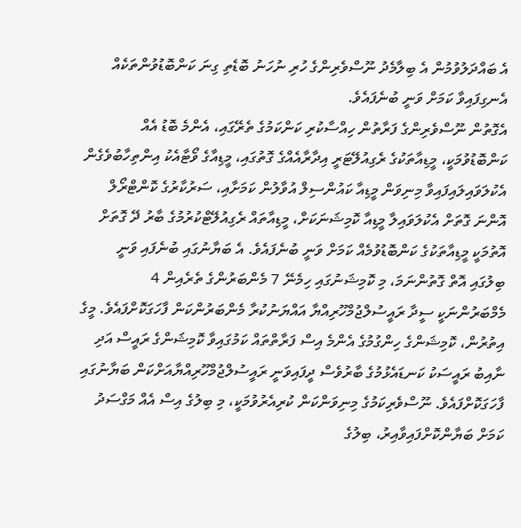އެ ބައްދަލުވުމުން އެ ބިލާމެދު ނޫސްވެރިންގެ ހުރި ނުހަނު ބޮޑެތި ގިނަ ކަންބޮޑުވުންތަކެއް އެނގިފައިވާ ކަމަށް ވަނީ ބުނެފައެވެ.
އެގޮތުން ނޫސްވެރިންގެ ފަރާތުން ހިއްސާކުރި ކަންކަމުގެ ތެރޭގައި، އެންމެ ބޮޑު އެއް ކަންބޮޑުވުމަކީ، މީޑިއާތަކުގެ ރެގިއުލޭޓަރީ އިދާރާއެއްގެ ގޮތުގައި، މީޑިއާގެ ވޯޓާއެކު އިންތިހާބުވެގެން އެކުލަވައިލައިފައިވާ މިނިވަން މީޑިއާ ކައުންސިލް އުވާލުން ކަމަށާއި، ސަރުކާރުގެ ކޮންޓްރޯލް އޮންނަ ގޮތަށް އެކުލަވައިލާ މީޑިއާ ކޮމިޝަނަކަށް، މީޑިއާތައް ރެގިއުލޭޓްކުރުމުގެ ބާރު ދޭ ގޮތަށް އޮތުމަކީ މީޑިއާތަކުގެ ކަންބޮޑުވުމެއް ކަމަށް ވަނީ ބުނެފައެވެ. އެ ބަޔާނުގައި ބުނެފައި ވަނީ ބިލުގައި އޮތް ގޮތުންނަމަ، މި ކޮމިޝަނުގައި ހިމެނޭ 7 މެންބަރުންގެ ތެރެއިން 4 މެމްބަރުންނަކީ ސީދާ ރައީސުލްޖުމްހޫރިއްޔާ އައްޔަނުކުރާ މެންބަރުންކަން ފާހަގަކޮށްފައެވެ. މީގެ އިތުރުން، ކޮމިޝަންގެ ހިންގުމުގެ އެންމެ އިސް ފަރާތްތައް ކަމުގައިވާ ކޮމިޝަންގެ ރައީސް އަދި ނާއިބު ރައީސަކު ކަނޑައެޅުމުގެ ބާރުވެސް ދީފައިވަނީ ރައީސުލްޖުމްހޫރިއްޔާއަށްކަން ބަޔާނުގައި ފާހަގަކޮށްފައެވެ. ނޫސްވެރިކަމުގެ މިނިވަންކަން ކުރިއެރުވުމަކީ، މި ބިލުގެ އިސް އެއް މަގްސަދު ކަމަށް ބަޔާންކޮށްފައިވާއިރު، ބިލުގެ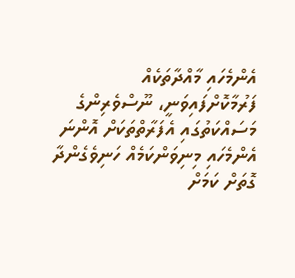އެންމެހައި މާއްދާތަކެއް ފަރުމާކޮށްފައިވަނީ، ނޫސްވެރިންގެ މަސައްކަތުގައި އެފަރާތްތަކަށް އޮންނަ އެންމެހައި މިނިވަންކަމެއް ހަނިވެގެންދާ ގޮތަށް ކަމަށް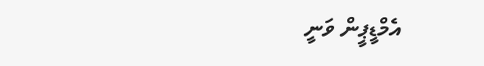އެމްޑީޕީން ވަނީ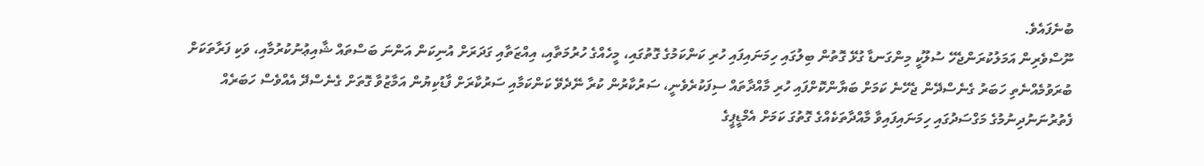ބުނެފައެވެ.
ނޫސްވެރިން އަމަލުކުރަންޖެހޭ ސުލޫކީ މިންގަނޑާ ގުޅޭ ގޮތުން ބިލުގައި ހިމަނައިފައި ހުރި ކަންކަމުގެ ގޮތުގައި، މީހެއްގެ ހުރުމަތާއި، އިއްޒަތާއި ގަދަރަށް އުނިކަން އަންނަ ބަސްތައް ޝާއިޢުނުކުރުމާއި، ވަކި ފަރާތަކަށް ބުރަވުމެއްނެތި ހަބަރު ގެނެސްދޭން ޖެހޭނެ ކަމަށް ބަޔާންކޮށްފައި ހުރި މާއްދާތައް ސިފަކުރެވެނީ، ސަރުކާރުން ކުރާ ނޭދެވޭ ކަންކަމާއި ސަރުކާރަށް ފާޑުކިޔުން އަމާޒުވާ ގޮތަށް ގެނެސްދޭ އެއްވެސް ހަބަރެއް ފެތުރުނަނުދިނުމުގެ މަގްސަދުގައި ހިމަނައިފައިވާ މާއްދާތަކެއްގެ ގޮތުގަ ކަމަށް އެމްޑީޕީގެ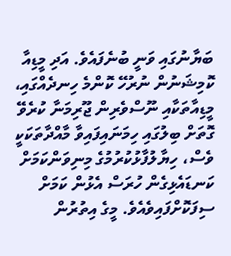ބަޔާނުގައި ވަނީ ބުނެފައެވެ. އަދި މީޑިއާ ކޮމިޝަނުން ނުރުހޭ ކޮންމެ ހިނދެއްގައި، މީޑިއާތަކާއި ނޫސްވެރިން ޖޫރިމަނާ ކުރެވޭ ގޮތަށް ބިލުގައި ހިމަނައިފައިވާ މާއްދާތަކަކީ ވެސް، ހިޔާލުފާޅުކުރުމުގެ މިނިވަންކަމަށް ކަނޑައެޅިގެން ހުރަސް އެޅުން ކަމަށް ސިފަކޮށްފައިވެއެވެ. މީގެ އިތުރުން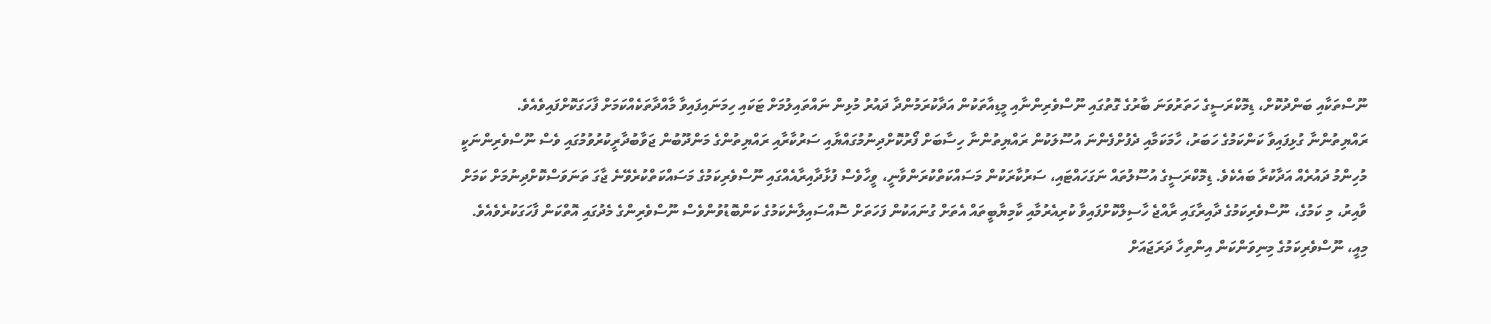ނޫސްތަކާއި ބަންދުކޮށް، ޑިމޮކްރަސީގެ ހަތަރުވަނަ ބާރުގެ ގޮތުގައި ނޫސްވެރިންނާއި މީޑިއާތަކުން އަދާކުރަމުންދާ ދައުރު މުޅިން ނައްތައިލުމަށް ޓަކައި ހިމަނައިފައިވާ މާއްދާތަކެއްކަމަށް ފާހަގަކޮށްފައިވެއެވެ.
ރައްޔިތުންނާ ގުޅިފައިވާ ކަންކަމުގެ ހަބަރު، ހާމަކަމާއި ދެފުށްފެންނަ އުސޫލަކުން ރައްޔިތުންނާ ހިސާބަށް ފޯރުކޮށްދިނުމުގައްޔާއި ސަރުކާރާއި ރައްޔިތުންގެ މަންދޫބުން ޖަވާބުދާރީކުރުވުމުގައި ވެސް ނޫސްވެރިންނަކީ މުހިންމު ދައުރެއް އަދާކުރާ ބައެކެވެ. ޑިމޮކްރަސީގެ އުސޫލުތައް ނަގަހައްޓައި، ސަރުކާރަކުން މަސައްކަތްކުރަންވާނީ، ވީހާވެސް ފުޅާދާއިރާއެއްގައި ނޫސްވެރިކަމުގެ މަސައްކަތްކުރެވޭނެ ޖާގަ ތަނަވަސްކޮށްދިނުމަށް ކަމަށް ވާއިރު، މި ކަމުގެ، ނޫސްވެރިކަމުގެ ދާއިރާގައި ރާއްޖެ ހާސިލްކޮށްފައިވާ ކުރިއެރުމާއި ކާމިޔާބީތައް އެތަށް ގުނައަކުން ފަހަތަށް ސޮއްސައިލާނެކަމުގެ ކަންބޮޑުވުންވެސް ނޫސްވެރިންގެ މެދުގައި އޮތްކަން ފާހަގަކުރެވެއެވެ.
މިއީ، ނޫސްވެރިކަމުގެ މިނިވަންކަން އިންތިހާ ދަރަޖައަށް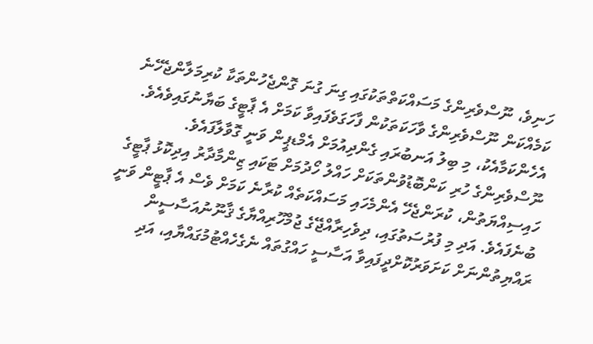ހަނިވެ، ނޫސްވެރިންގެ މަސައްކަތްތަކުގައި ގިނަ ގުނަ ގޮންޖެހުންތަކާ ކުރިމަލާންޖެހޭނެ ކަމެއްކަން ނޫސްވެރިންގެ ވާހަކަތަކުން ފާހަގަވެފައިވާ ކަމަށް އެ ޕާޓީގެ ބަޔާނުގައިވެއެވެ. އެހެންކަމާއެކު، މި ބިލު އަނބުރައި ގެންދިއުމަށް އެމްޑޕީން ވަނީ ގޮވާލާފައެވެ.
ނޫސްވެރިންގެ ހުރި ކަންބޮޑުވުންތަކަށް ހައްލު ހޯދުމަށް ޓަކައި ޒިންމާދާރު އިދިކޮޅު ޕާޓީގެ ހައިސިއްޔަތުން، ކުރަންޖެހޭ އެންމެހައި މަސައްކަތެއް ކުރާނެ ކަމަށް ވެސް އެ ޕާޓީން ވަނީ ބުނެފައެވެ. އަދި މި ފުރުސަތުގައި، ދިވެހިރާއްޖޭގެ ޖުމްހޫރިއްޔާގެ ޤާނޫނުއަސާސީން ރައްޔިތުންނަށް ކަށަވަރުކޮށްދީފައިވާ އަސާސީ ހައްގުތައް ނެގެހެއްޓުމުގައްޔާއި، އަދި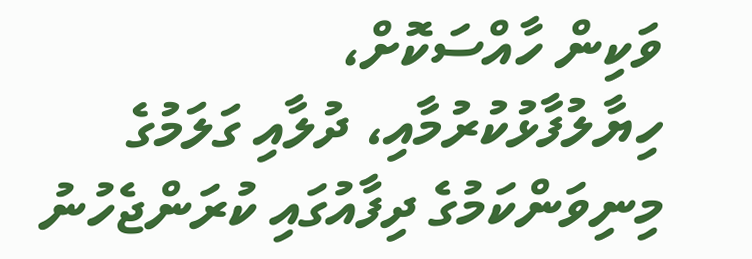ވަކިން ހާއްސަކޮށް، ހިޔާލުފާޅުކުރުމާއި، ދުލާއި ގަލަމުގެ މިނިވަންކަމުގެ ދިފާއުގައި ކުރަންޖެހުނު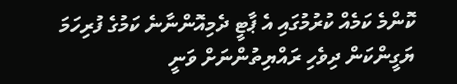ކޮންމެ ކަމެއް ކުރުމުގައި އެ ޕާޓީ ދެމިއޮންނާނެ ކަމުގެ ފުރިހަމަ ޔަގީންކަން ދިވެހި ރައްޔިތުންނަށް ވަނީ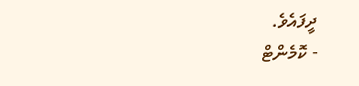ދީފައެވެ.
- ކޮމެންޓް